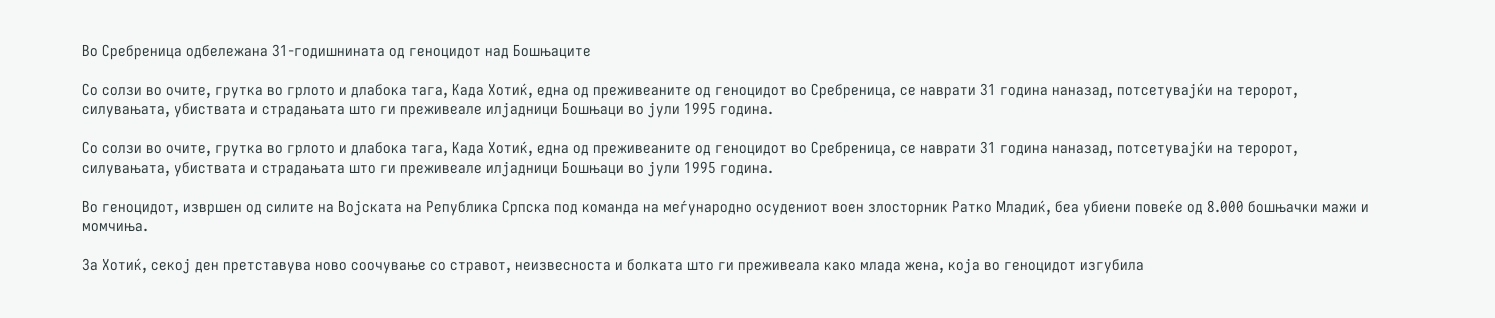Во Сребреница одбележана 31-годишнината од геноцидот над Бошњаците

Со солзи во очите, грутка во грлото и длабока тага, Када Хотиќ, една од преживеаните од геноцидот во Сребреница, се наврати 31 година наназад, потсетувајќи на теророт, силувањата, убиствата и страдањата што ги преживеале илјадници Бошњаци во јули 1995 година.

Со солзи во очите, грутка во грлото и длабока тага, Када Хотиќ, една од преживеаните од геноцидот во Сребреница, се наврати 31 година наназад, потсетувајќи на теророт, силувањата, убиствата и страдањата што ги преживеале илјадници Бошњаци во јули 1995 година.

Во геноцидот, извршен од силите на Војската на Република Српска под команда на меѓународно осудениот воен злосторник Ратко Младиќ, беа убиени повеќе од 8.000 бошњачки мажи и момчиња.

За Хотиќ, секој ден претставува ново соочување со стравот, неизвесноста и болката што ги преживеала како млада жена, која во геноцидот изгубила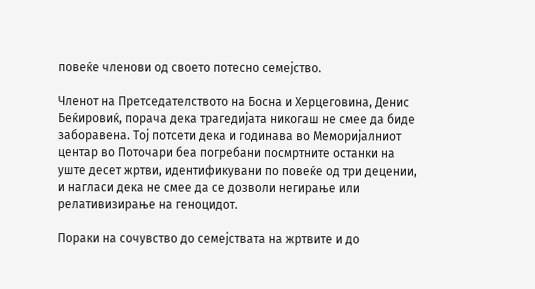повеќе членови од своето потесно семејство.

Членот на Претседателството на Босна и Херцеговина, Денис Беќировиќ, порача дека трагедијата никогаш не смее да биде заборавена. Тој потсети дека и годинава во Меморијалниот центар во Поточари беа погребани посмртните останки на уште десет жртви, идентификувани по повеќе од три децении, и нагласи дека не смее да се дозволи негирање или релативизирање на геноцидот.

Пораки на сочувство до семејствата на жртвите и до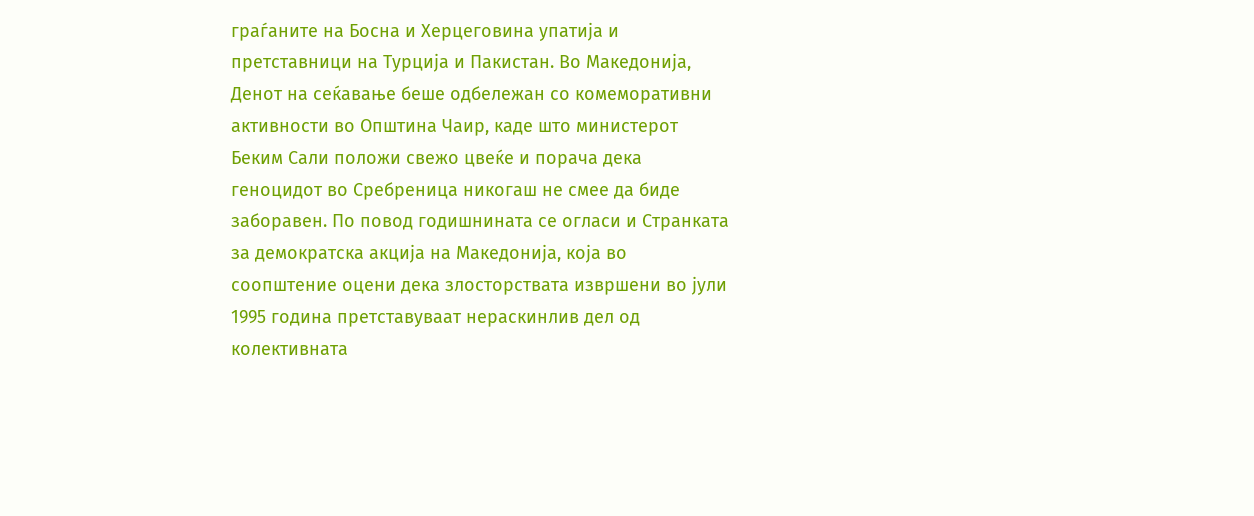граѓаните на Босна и Херцеговина упатија и претставници на Турција и Пакистан. Во Македонија, Денот на сеќавање беше одбележан со комеморативни активности во Општина Чаир, каде што министерот Беким Сали положи свежо цвеќе и порача дека геноцидот во Сребреница никогаш не смее да биде заборавен. По повод годишнината се огласи и Странката за демократска акција на Македонија, која во соопштение оцени дека злосторствата извршени во јули 1995 година претставуваат нераскинлив дел од колективната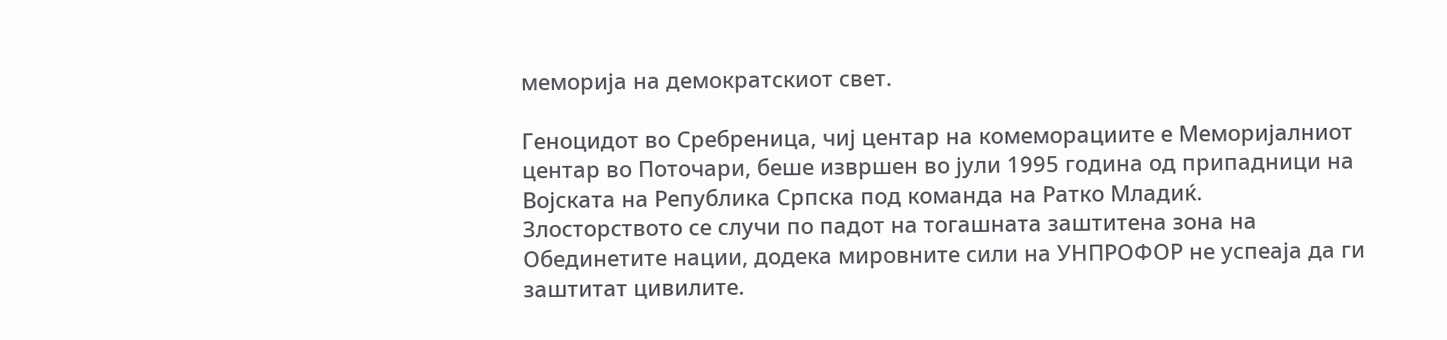меморија на демократскиот свет.

Геноцидот во Сребреница, чиј центар на комеморациите е Меморијалниот центар во Поточари, беше извршен во јули 1995 година од припадници на Војската на Република Српска под команда на Ратко Младиќ. Злосторството се случи по падот на тогашната заштитена зона на Обединетите нации, додека мировните сили на УНПРОФОР не успеаја да ги заштитат цивилите.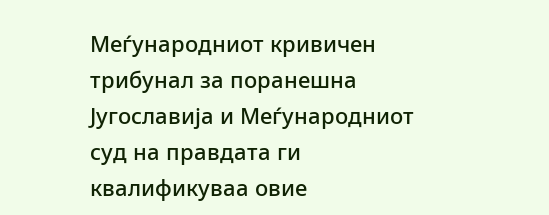Меѓународниот кривичен трибунал за поранешна Југославија и Меѓународниот суд на правдата ги квалификуваа овие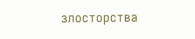злосторства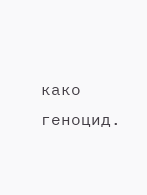како геноцид.